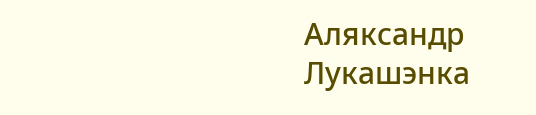Аляксандр Лукашэнка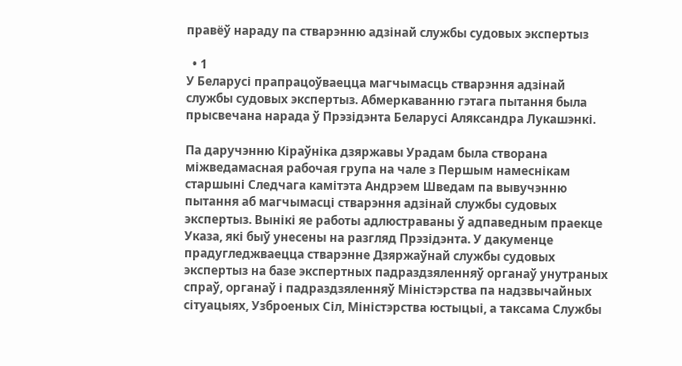правёў нараду па стварэнню адзінай службы судовых экспертыз

  • 1
У Беларусі прапрацоўваецца магчымасць стварэння адзінай службы судовых экспертыз. Абмеркаванню гэтага пытання была прысвечана нарада ў Прэзідэнта Беларусі Аляксандра Лукашэнкі.

Па даручэнню Кіраўніка дзяржавы Урадам была створана міжведамасная рабочая група на чале з Першым намеснікам старшыні Следчага камітэта Андрэем Шведам па вывучэнню пытання аб магчымасці стварэння адзінай службы судовых экспертыз. Вынікі яе работы адлюстраваны ў адпаведным праекце Указа, які быў унесены на разгляд Прэзідэнта. У дакуменце прадугледжваецца стварэнне Дзяржаўнай службы судовых экспертыз на базе экспертных падраздзяленняў органаў унутраных спраў, органаў і падраздзяленняў Міністэрства па надзвычайных сітуацыях, Узброеных Сіл, Міністэрства юстыцыі, а таксама Службы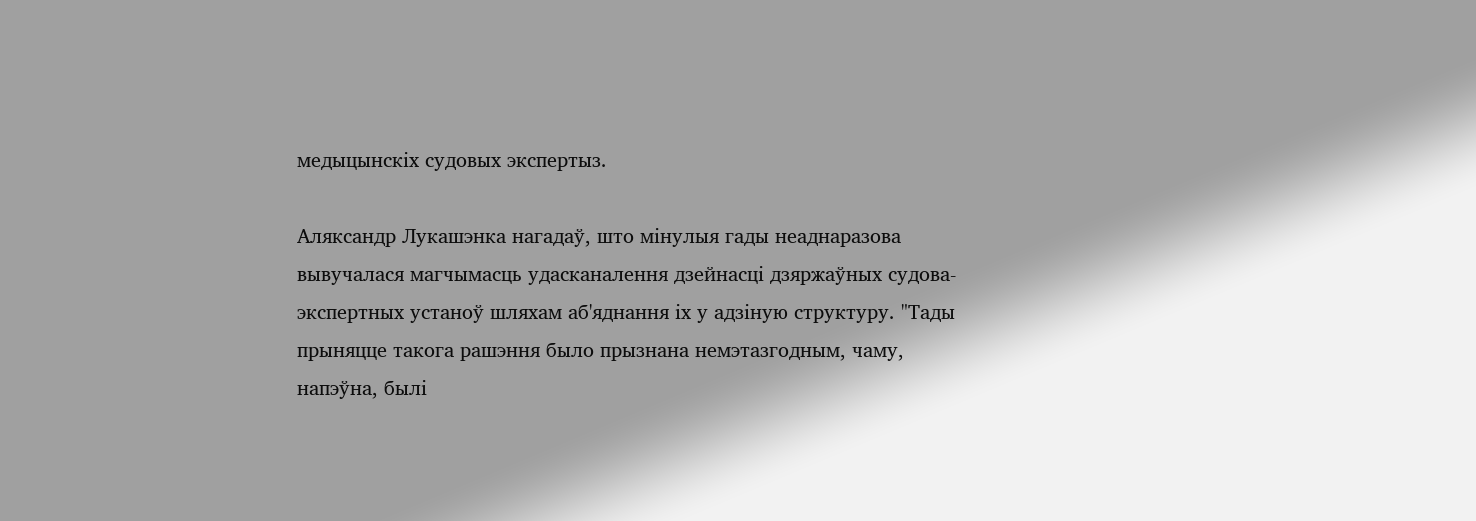медыцынскіх судовых экспертыз.

Аляксандр Лукашэнка нагадаў, што мінулыя гады неаднаразова вывучалася магчымасць удасканалення дзейнасці дзяржаўных судова-экспертных устаноў шляхам аб'яднання іх у адзіную структуру. "Тады прыняцце такога рашэння было прызнана немэтазгодным, чаму, напэўна, былі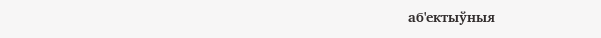аб'ектыўныя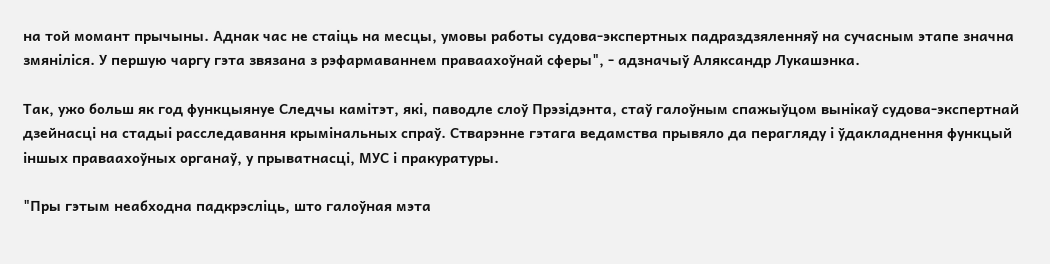на той момант прычыны. Аднак час не стаіць на месцы, умовы работы судова-экспертных падраздзяленняў на сучасным этапе значна змяніліся. У першую чаргу гэта звязана з рэфармаваннем праваахоўнай сферы", - адзначыў Аляксандр Лукашэнка.

Так, ужо больш як год функцыянуе Следчы камітэт, які, паводле слоў Прэзідэнта, стаў галоўным спажыўцом вынікаў судова-экспертнай дзейнасці на стадыі расследавання крымінальных спраў. Стварэнне гэтага ведамства прывяло да перагляду і ўдакладнення функцый іншых праваахоўных органаў, у прыватнасці, МУС і пракуратуры.

"Пры гэтым неабходна падкрэсліць, што галоўная мэта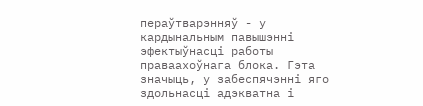пераўтварэнняў - у кардынальным павышэнні эфектыўнасці работы праваахоўнага блока. Гэта значыць, у забеспячэнні яго здольнасці адэкватна і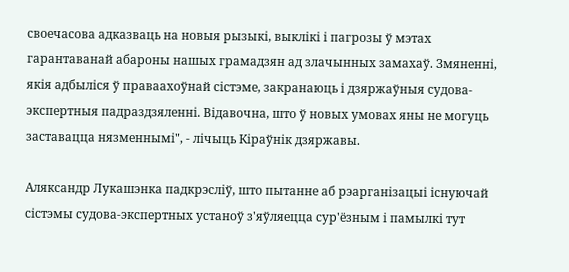своечасова адказваць на новыя рызыкі, выклікі і пагрозы ў мэтах гарантаванай абароны нашых грамадзян ад злачынных замахаў. Змяненні, якія адбыліся ў праваахоўнай сістэме, закранаюць і дзяржаўныя судова-экспертныя падраздзяленні. Відавочна, што ў новых умовах яны не могуць заставацца нязменнымі", - лічыць Кіраўнік дзяржавы.

Аляксандр Лукашэнка падкрэсліў, што пытанне аб рэарганізацыі існуючай сістэмы судова-экспертных устаноў з'яўляецца сур'ёзным і памылкі тут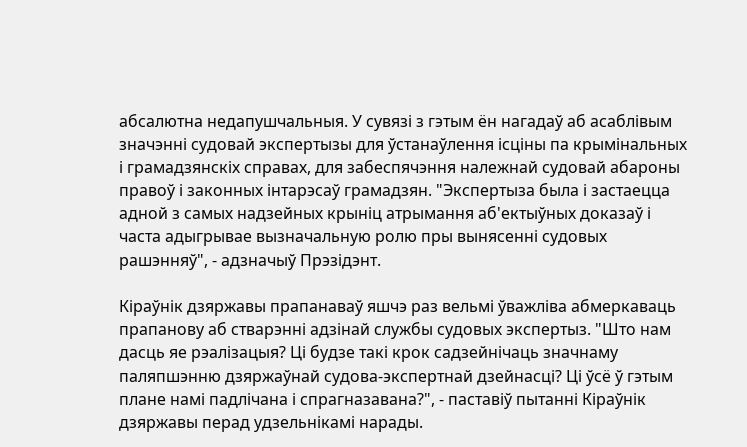абсалютна недапушчальныя. У сувязі з гэтым ён нагадаў аб асаблівым значэнні судовай экспертызы для ўстанаўлення ісціны па крымінальных і грамадзянскіх справах, для забеспячэння належнай судовай абароны правоў і законных інтарэсаў грамадзян. "Экспертыза была і застаецца адной з самых надзейных крыніц атрымання аб'ектыўных доказаў і часта адыгрывае вызначальную ролю пры вынясенні судовых рашэнняў", - адзначыў Прэзідэнт.

Кіраўнік дзяржавы прапанаваў яшчэ раз вельмі ўважліва абмеркаваць прапанову аб стварэнні адзінай службы судовых экспертыз. "Што нам дасць яе рэалізацыя? Ці будзе такі крок садзейнічаць значнаму паляпшэнню дзяржаўнай судова-экспертнай дзейнасці? Ці ўсё ў гэтым плане намі падлічана і спрагназавана?", - паставіў пытанні Кіраўнік дзяржавы перад удзельнікамі нарады.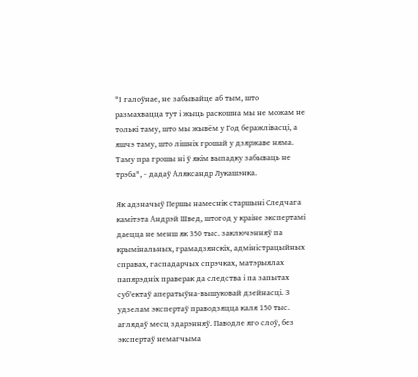"І галоўнае, не забывайце аб тым, што размахвацца тут і жыць раскошна мы не можам не толькі таму, што мы жывём у Год беражлівасці, а яшчэ таму, што лішніх грошай у дзяржаве няма. Таму пра грошы ні ў якім выпадку забываць не трэба", - дадаў Аляксандр Лукашэнка.

Як адзначыў Першы намеснік старшыні Следчага камітэта Андрэй Швед, штогод у краіне экспертамі даецца не менш як 350 тыс. заключэнняў па крымінальных, грамадзянскіх, адміністрацыйных справах, гаспадарчых спрэчках, матэрыялах папярэдніх праверак да следства і па запытах суб'ектаў аператыўна-вышуковай дзейнасці. З удзелам экспертаў праводзяцца каля 150 тыс. аглядаў месц здарэнняў. Паводле яго слоў, без экспертаў немагчыма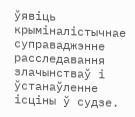ўявіць крыміналістычнае суправаджэнне расследавання злачынстваў і ўстанаўленне ісціны ў судзе.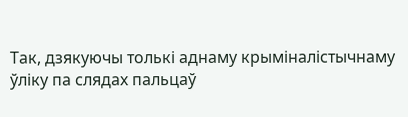Так, дзякуючы толькі аднаму крыміналістычнаму ўліку па слядах пальцаў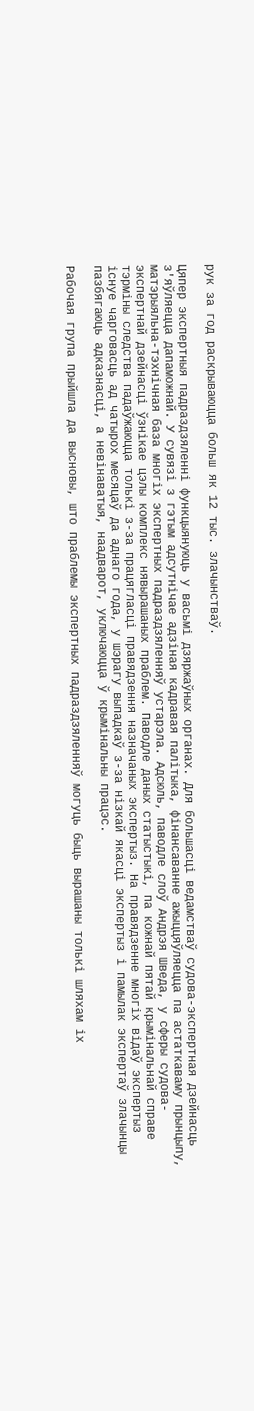рук за год раскрываюцца больш як 12 тыс. злачынстваў.

Цяпер экспертныя падраздзяленні функцыянуюць у васьмі дзяржаўных органах. Для большасці ведамстваў судова-экспертная дзейнасць з'яўляецца дапаможнай. У сувязі з гэтым адсутнічае адзіная кадравая палітыка, фінансаванне ажыццяўляецца па астаткаваму прынцыпу, матэрыяльна-тэхнічная база многіх экспертных падраздзяленняў устарэла. Адсюль, паводле слоў Андрэя Шведа, у сферы судова-экспертнай дзейнасці ўзнікае цэлы комплекс нявырашаных праблем. Паводле даных статыстыкі, па кожнай пятай крымінальнай справе тэрміны следства падаўжаюцца толькі з-за працягласці правядзення назначаных экспертыз. На правядзенне многіх відаў экспертыз існуе чарговасць ад чатырох месяцаў да аднаго года, у шэрагу выпадкаў з-за нізкай якасці экспертыз і памылак экспертаў злачынцы пазбягаюць адказнасці, а невінаватыя, наадварот, уключаюцца ў крымінальны працэс.

Рабочая група прыйшла да высновы, што праблемы экспертных падраздзяленняў могуць быць вырашаны толькі шляхам іх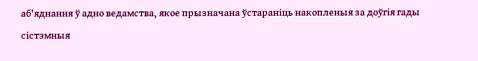аб'яднання ў адно ведамства, якое прызначана ўстараніць накопленыя за доўгія гады сістэмныя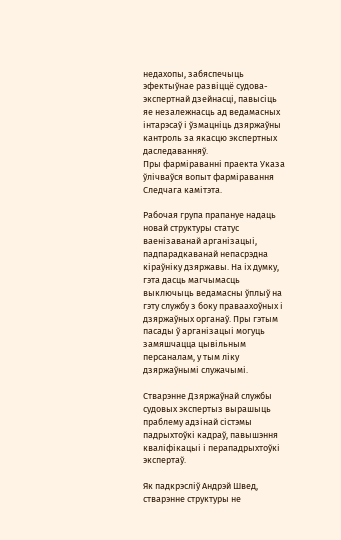недахопы, забяспечыць эфектыўнае развіццё судова-экспертнай дзейнасці, павысіць яе незалежнасць ад ведамасных інтарэсаў і ўзмацніць дзяржаўны кантроль за якасцю экспертных даследаванняў.
Пры фарміраванні праекта Указа ўлічваўся вопыт фарміравання Следчага камітэта.

Рабочая група прапануе надаць новай структуры статус ваенізаванай арганізацыі, падпарадкаванай непасрэдна кіраўніку дзяржавы. На іх думку, гэта дасць магчымасць выключыць ведамасны ўплыў на гэту службу з боку праваахоўных і дзяржаўных органаў. Пры гэтым пасады ў арганізацыі могуць замяшчацца цывільным персаналам, у тым ліку дзяржаўнымі служачымі.

Стварэнне Дзяржаўнай службы судовых экспертыз вырашыць праблему адзінай сістэмы падрыхтоўкі кадраў, павышэння кваліфікацыі і перападрыхтоўкі экспертаў.

Як падкрэсліў Андрэй Швед, стварэнне структуры не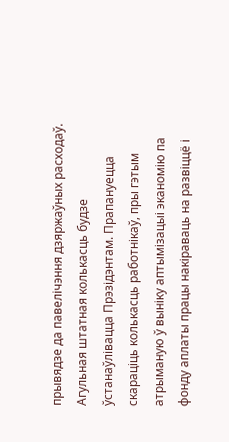прывядзе да павелічэння дзяржаўных расходаў. Агульная штатная колькасць будзе ўстанаўлівацца Прэзідэнтам. Прапануецца скараціць колькасць работнікаў, пры гэтым атрыманую ў выніку аптымізацыі эканомію па фонду аплаты працы накіраваць на развіццё і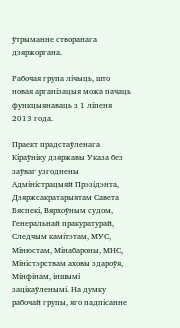ўтрыманне створанага дзяржоргана.

Рабочая група лічыць, што новая арганізацыя можа пачаць функцыянаваць з 1 ліпеня 2013 года.

Праект прадстаўленага Кіраўніку дзяржавы Указа без заўваг узгоднены Адміністрацыяй Прэзідэнта, Дзяржсакратарыятам Савета Бяспекі, Вярхоўным судом, Генеральнай пракуратурай, Следчым камітэтам, МУС, Мінюстам, Мінабароны, МНС, Міністэрствам аховы здароўя, Мінфінам, іншымі зацікаўленымі. На думку рабочай групы, яго падпісанне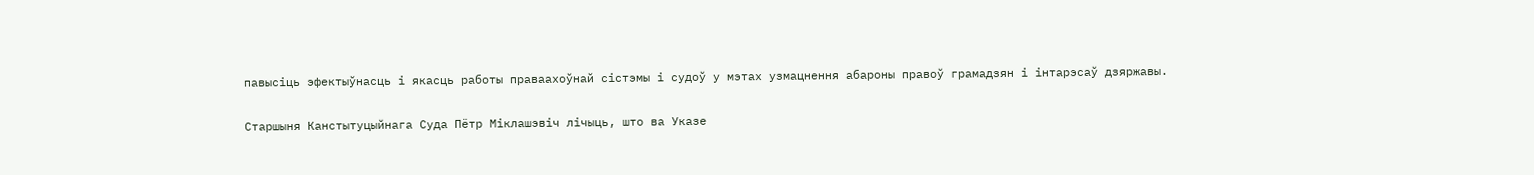павысіць эфектыўнасць і якасць работы праваахоўнай сістэмы і судоў у мэтах узмацнення абароны правоў грамадзян і інтарэсаў дзяржавы.

Старшыня Канстытуцыйнага Суда Пётр Міклашэвіч лічыць, што ва Указе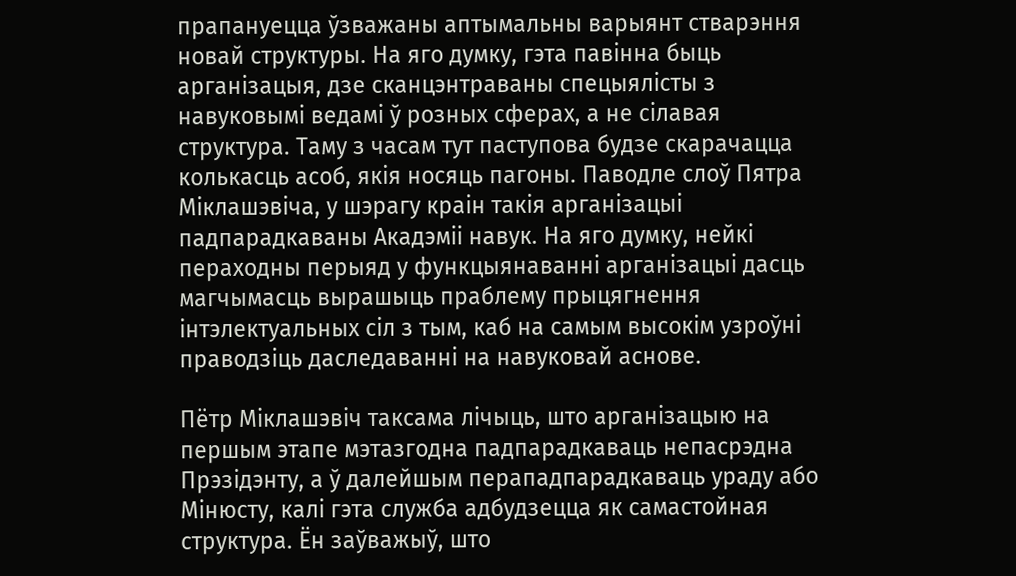прапануецца ўзважаны аптымальны варыянт стварэння новай структуры. На яго думку, гэта павінна быць арганізацыя, дзе сканцэнтраваны спецыялісты з навуковымі ведамі ў розных сферах, а не сілавая структура. Таму з часам тут паступова будзе скарачацца колькасць асоб, якія носяць пагоны. Паводле слоў Пятра Міклашэвіча, у шэрагу краін такія арганізацыі падпарадкаваны Акадэміі навук. На яго думку, нейкі пераходны перыяд у функцыянаванні арганізацыі дасць магчымасць вырашыць праблему прыцягнення інтэлектуальных сіл з тым, каб на самым высокім узроўні праводзіць даследаванні на навуковай аснове.

Пётр Міклашэвіч таксама лічыць, што арганізацыю на першым этапе мэтазгодна падпарадкаваць непасрэдна Прэзідэнту, а ў далейшым перападпарадкаваць ураду або Мінюсту, калі гэта служба адбудзецца як самастойная структура. Ён заўважыў, што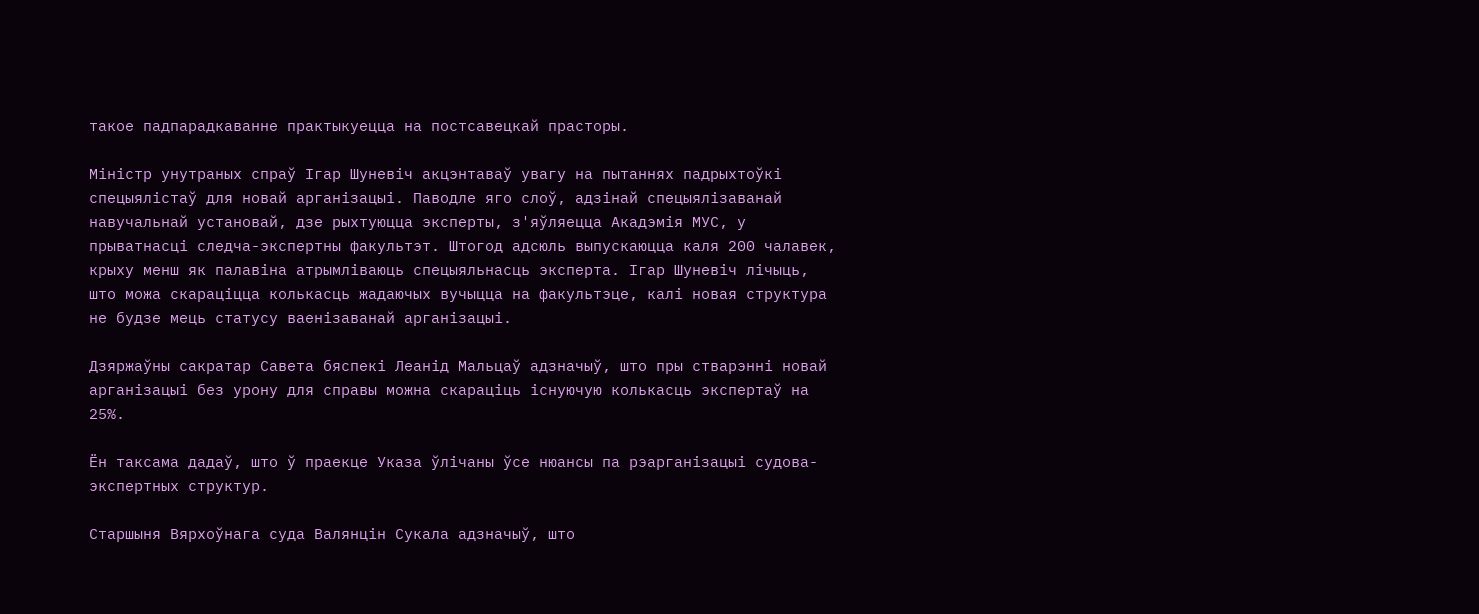такое падпарадкаванне практыкуецца на постсавецкай прасторы.

Міністр унутраных спраў Ігар Шуневіч акцэнтаваў увагу на пытаннях падрыхтоўкі спецыялістаў для новай арганізацыі. Паводле яго слоў, адзінай спецыялізаванай навучальнай установай, дзе рыхтуюцца эксперты, з'яўляецца Акадэмія МУС, у прыватнасці следча-экспертны факультэт. Штогод адсюль выпускаюцца каля 200 чалавек, крыху менш як палавіна атрымліваюць спецыяльнасць эксперта. Ігар Шуневіч лічыць, што можа скараціцца колькасць жадаючых вучыцца на факультэце, калі новая структура не будзе мець статусу ваенізаванай арганізацыі.

Дзяржаўны сакратар Савета бяспекі Леанід Мальцаў адзначыў, што пры стварэнні новай арганізацыі без урону для справы можна скараціць існуючую колькасць экспертаў на 25%.

Ён таксама дадаў, што ў праекце Указа ўлічаны ўсе нюансы па рэарганізацыі судова-экспертных структур.

Старшыня Вярхоўнага суда Валянцін Сукала адзначыў, што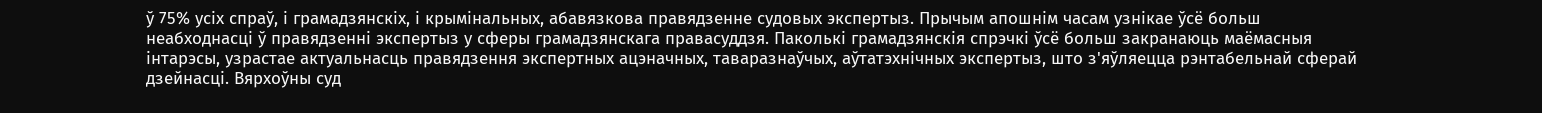ў 75% усіх спраў, і грамадзянскіх, і крымінальных, абавязкова правядзенне судовых экспертыз. Прычым апошнім часам узнікае ўсё больш неабходнасці ў правядзенні экспертыз у сферы грамадзянскага правасуддзя. Паколькі грамадзянскія спрэчкі ўсё больш закранаюць маёмасныя інтарэсы, узрастае актуальнасць правядзення экспертных ацэначных, таваразнаўчых, аўтатэхнічных экспертыз, што з'яўляецца рэнтабельнай сферай дзейнасці. Вярхоўны суд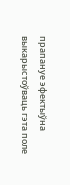прапануе эфектыўна выкарыстоўваць гэта поле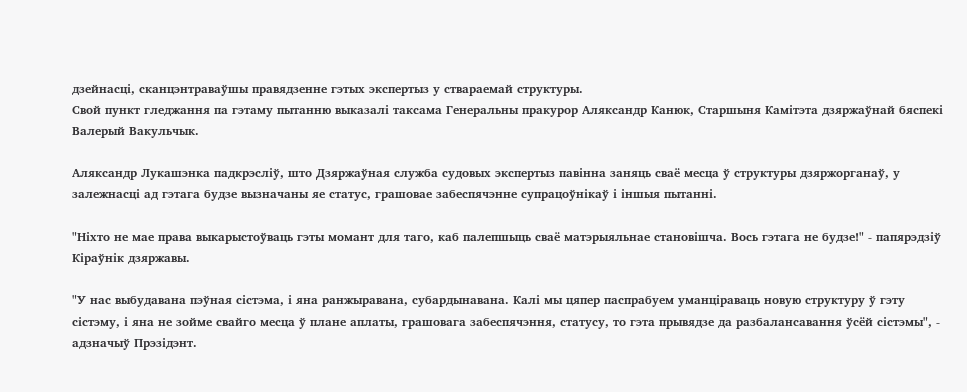дзейнасці, сканцэнтраваўшы правядзенне гэтых экспертыз у ствараемай структуры.
Свой пункт гледжання па гэтаму пытанню выказалі таксама Генеральны пракурор Аляксандр Канюк, Старшыня Камітэта дзяржаўнай бяспекі Валерый Вакульчык.

Аляксандр Лукашэнка падкрэсліў, што Дзяржаўная служба судовых экспертыз павінна заняць сваё месца ў структуры дзяржорганаў, у залежнасці ад гэтага будзе вызначаны яе статус, грашовае забеспячэнне супрацоўнікаў і іншыя пытанні.

"Ніхто не мае права выкарыстоўваць гэты момант для таго, каб палепшыць сваё матэрыяльнае становішча. Вось гэтага не будзе!" - папярэдзіў Кіраўнік дзяржавы.

"У нас выбудавана пэўная сістэма, і яна ранжыравана, субардынавана. Калі мы цяпер паспрабуем уманціраваць новую структуру ў гэту сістэму, і яна не зойме свайго месца ў плане аплаты, грашовага забеспячэння, статусу, то гэта прывядзе да разбалансавання ўсёй сістэмы", - адзначыў Прэзідэнт.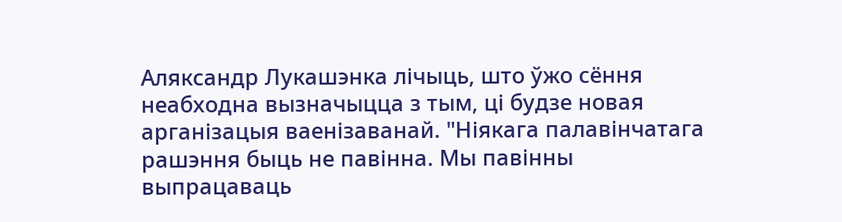Аляксандр Лукашэнка лічыць, што ўжо сёння неабходна вызначыцца з тым, ці будзе новая арганізацыя ваенізаванай. "Ніякага палавінчатага рашэння быць не павінна. Мы павінны выпрацаваць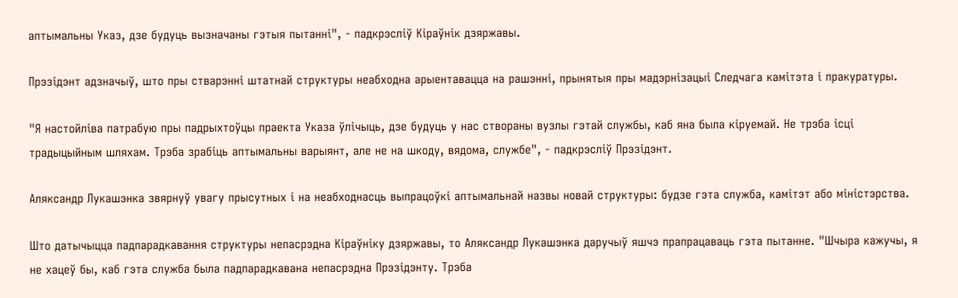аптымальны Указ, дзе будуць вызначаны гэтыя пытанні", - падкрэсліў Кіраўнік дзяржавы.

Прэзідэнт адзначыў, што пры стварэнні штатнай структуры неабходна арыентавацца на рашэнні, прынятыя пры мадэрнізацыі Следчага камітэта і пракуратуры.

"Я настойліва патрабую пры падрыхтоўцы праекта Указа ўлічыць, дзе будуць у нас створаны вузлы гэтай службы, каб яна была кіруемай. Не трэба ісці традыцыйным шляхам. Трэба зрабіць аптымальны варыянт, але не на шкоду, вядома, службе", - падкрэсліў Прэзідэнт.

Аляксандр Лукашэнка звярнуў увагу прысутных і на неабходнасць выпрацоўкі аптымальнай назвы новай структуры: будзе гэта служба, камітэт або міністэрства.

Што датычыцца падпарадкавання структуры непасрэдна Кіраўніку дзяржавы, то Аляксандр Лукашэнка даручыў яшчэ прапрацаваць гэта пытанне. "Шчыра кажучы, я не хацеў бы, каб гэта служба была падпарадкавана непасрэдна Прэзідэнту. Трэба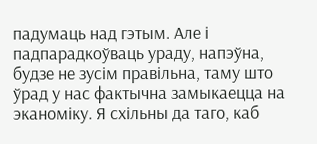падумаць над гэтым. Але і падпарадкоўваць ураду, напэўна, будзе не зусім правільна, таму што ўрад у нас фактычна замыкаецца на эканоміку. Я схільны да таго, каб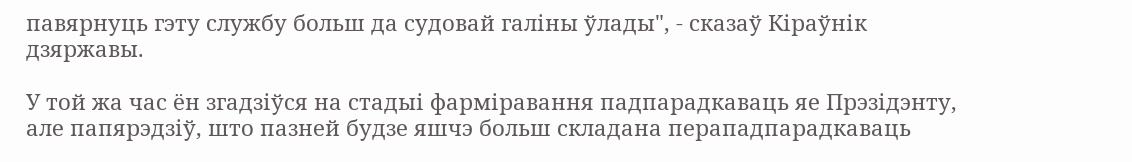павярнуць гэту службу больш да судовай галіны ўлады", - сказаў Кіраўнік дзяржавы.

У той жа час ён згадзіўся на стадыі фарміравання падпарадкаваць яе Прэзідэнту, але папярэдзіў, што пазней будзе яшчэ больш складана перападпарадкаваць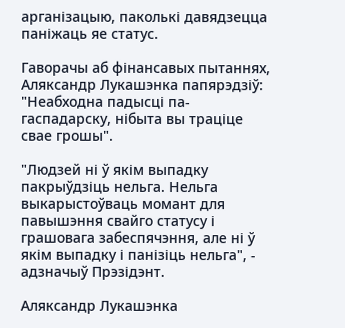арганізацыю, паколькі давядзецца паніжаць яе статус.

Гаворачы аб фінансавых пытаннях, Аляксандр Лукашэнка папярэдзіў: "Неабходна падысці па-гаспадарску, нібыта вы траціце свае грошы".

"Людзей ні ў якім выпадку пакрыўдзіць нельга. Нельга выкарыстоўваць момант для павышэння свайго статусу і грашовага забеспячэння, але ні ў якім выпадку і панізіць нельга", - адзначыў Прэзідэнт.

Аляксандр Лукашэнка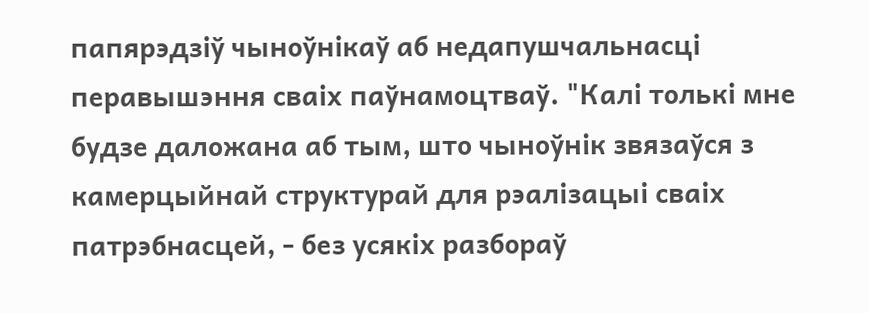папярэдзіў чыноўнікаў аб недапушчальнасці перавышэння сваіх паўнамоцтваў. "Калі толькі мне будзе даложана аб тым, што чыноўнік звязаўся з камерцыйнай структурай для рэалізацыі сваіх патрэбнасцей, - без усякіх разбораў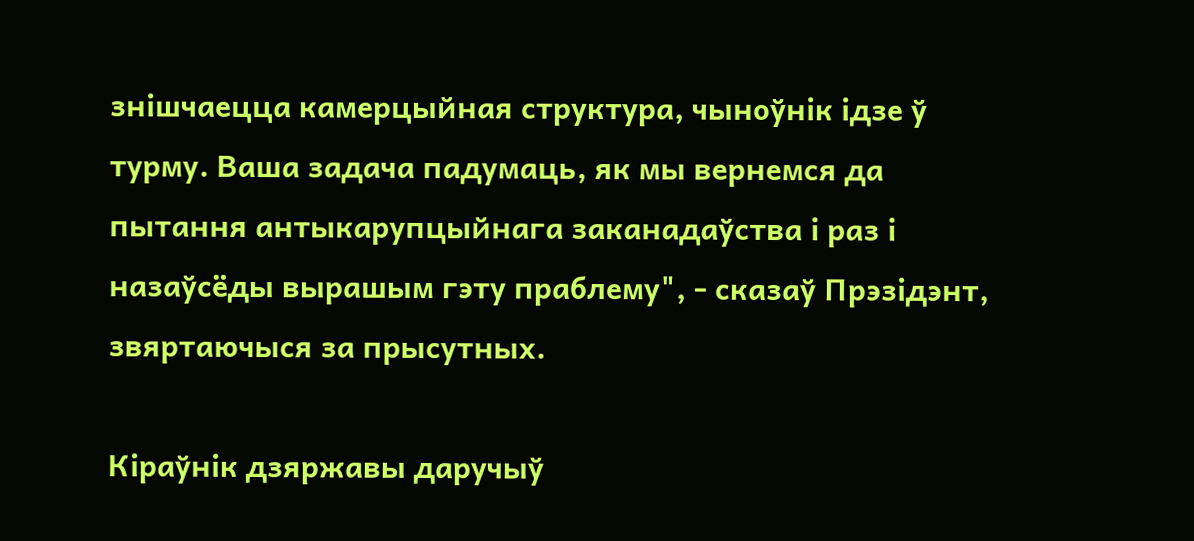знішчаецца камерцыйная структура, чыноўнік ідзе ў турму. Ваша задача падумаць, як мы вернемся да пытання антыкарупцыйнага заканадаўства і раз і назаўсёды вырашым гэту праблему", - сказаў Прэзідэнт, звяртаючыся за прысутных.

Кіраўнік дзяржавы даручыў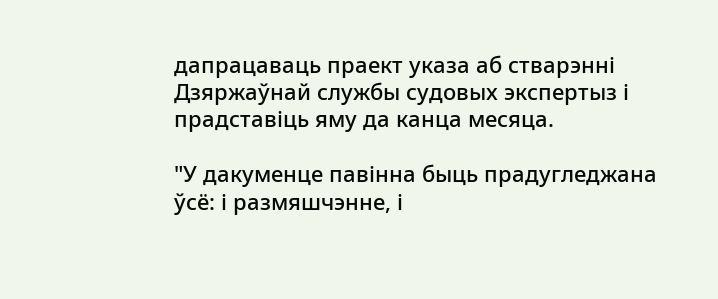дапрацаваць праект указа аб стварэнні Дзяржаўнай службы судовых экспертыз і прадставіць яму да канца месяца.

"У дакуменце павінна быць прадугледжана ўсё: і размяшчэнне, і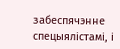забеспячэнне спецыялістамі, і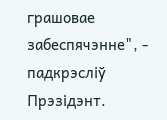грашовае забеспячэнне", - падкрэсліў Прэзідэнт.